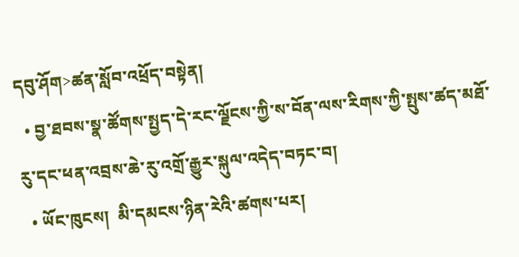དབུ་ཤོག>ཚན་སློབ་འཕྲོད་བསྟེན།
  • བྱ་ཐབས་སྣ་ཚོགས་སྤྱད་དེ་རང་ལྗོངས་ཀྱི་ས་བོན་ལས་རིགས་ཀྱི་སྤུས་ཚད་མཐོ་རུ་དང་ཕན་འབྲས་ཆེ་རུ་འགྲོ་རྒྱུར་སྐུལ་འདེད་བཏང་བ།
  • ཡོང་ཁུངས།  མི་དམངས་ཉིན་རེའི་ཚགས་པར།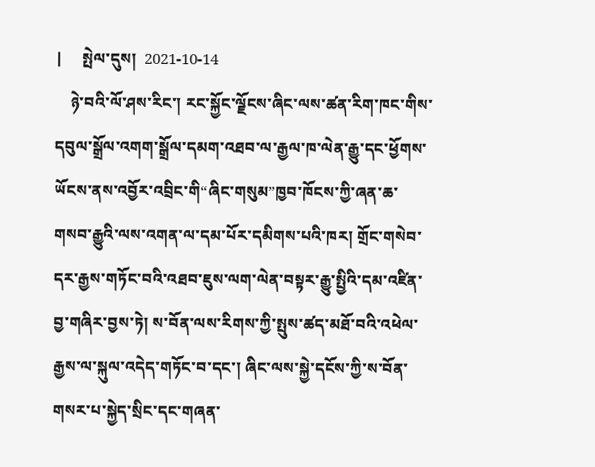|     སྤེལ་དུས།  2021-10-14
    ཉེ་བའི་ལོ་ཤས་རིང་། རང་སྐྱོང་ལྗོངས་ཞིང་ལས་ཚན་རིག་ཁང་གིས་དབུལ་སྒྲོལ་འགག་སྒྲོལ་དམག་འཐབ་ལ་རྒྱལ་ཁ་ལེན་རྒྱུ་དང་ཕྱོགས་ཡོངས་ནས་འབྱོར་འབྲིང་གི“ཞིང་གསུམ”ཁྱབ་ཁོངས་ཀྱི་ཞན་ཆ་གསབ་རྒྱུའི་ལས་འགན་ལ་དམ་པོར་དམིགས་པའི་ཁར། གྲོང་གསེབ་དར་རྒྱས་གཏོང་བའི་འཐབ་ཇུས་ལག་ལེན་བསྟར་རྒྱུ་སྤྱིའི་དམ་འཛིན་བྱ་གཞིར་བྱས་ཏེ། ས་བོན་ལས་རིགས་ཀྱི་སྤུས་ཚད་མཐོ་བའི་འཕེལ་རྒྱས་ལ་སྐུལ་འདེད་གཏོང་བ་དང་། ཞིང་ལས་སྐྱེ་དངོས་ཀྱི་ས་བོན་གསར་པ་སྐྱེད་སྲིང་དང་གཞན་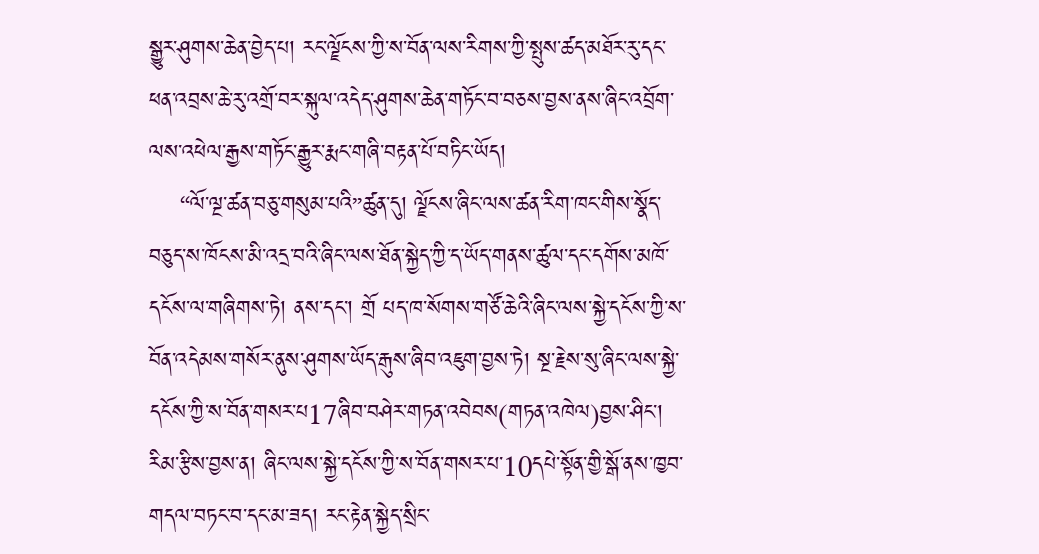སྒྱུར་ཤུགས་ཆེན་བྱེད་པ། རང་ལྗོངས་ཀྱི་ས་བོན་ལས་རིགས་ཀྱི་སྤུས་ཚད་མཐོར་རུ་དང་ཕན་འབྲས་ཆེ་རུ་འགྲོ་བར་སྐུལ་འདེད་ཤུགས་ཆེན་གཏོང་བ་བཅས་བྱས་ནས་ཞིང་འབྲོག་ལས་འཕེལ་རྒྱས་གཏོང་རྒྱུར་རྨང་གཞི་བརྟན་པོ་བཏིང་ཡོད།
    “ལོ་ལྔ་ཚན་བཅུ་གསུམ་པའི”ཚུན་དུ། ལྗོངས་ཞིང་ལས་ཚན་རིག་ཁང་གིས་སྣོད་བཅུད་ས་ཁོངས་མི་འདྲ་བའི་ཞིང་ལས་ཐོན་སྐྱེད་ཀྱི་ད་ཡོད་གནས་ཚུལ་དང་དགོས་མཁོ་དངོས་ལ་གཞིགས་ཏེ། ནས་དང་། གྲོ པད་ཁ་སོགས་གཙོ་ཆེའི་ཞིང་ལས་སྐྱེ་དངོས་ཀྱི་ས་བོན་འདེམས་གསོར་ནུས་ཤུགས་ཡོད་རྒུས་ཞིབ་འཇུག་བྱས་ཏེ། སྔ་རྗེས་སུ་ཞིང་ལས་སྐྱེ་དངོས་ཀྱི་ས་བོན་གསར་པ17ཞིབ་བཤེར་གཏན་འབེབས(གཏན་འཁེལ)བྱས་ཤིང་། རིམ་རྩིས་བྱས་ན། ཞིང་ལས་སྐྱེ་དངོས་ཀྱི་ས་བོན་གསར་པ་10དཔེ་སྟོན་གྱི་སྒོ་ནས་ཁྱབ་གདལ་བཏང་བ་དང་མ་ཟད། རང་རྟེན་སྐྱེད་སྲིང་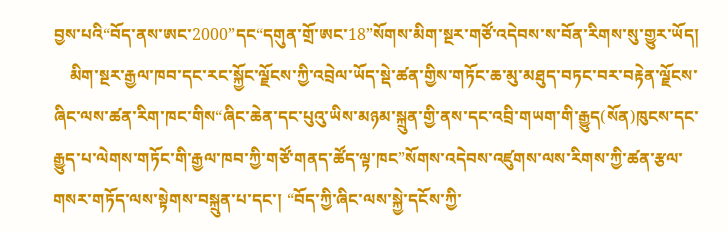བྱས་པའི“བོད་ནས་ཨང་2000”དང“དགུན་གྲོ་ཨང་18”སོགས་མིག་སྔར་གཙོ་འདེབས་ས་བོན་རིགས་སུ་གྱུར་ཡོད།
    མིག་སྔར་རྒྱལ་ཁབ་དང་རང་སྐྱོང་ལྗོངས་ཀྱི་འབྲེལ་ཡོད་སྡེ་ཚན་གྱིས་གཏོང་ཆ་མུ་མཐུད་བཏང་བར་བརྟེན་ལྗོངས་ཞིང་ལས་ཚན་རིག་ཁང་གིས“ཞིང་ཆེན་དང་པུའུ་ཡིས་མཉམ་སྐྲུན་གྱི་ནས་དང་འབྲི་གཡག་གི་རྒྱུད(སོན)ཁུངས་དང་རྒྱུད་པ་ལེགས་གཏོང་གི་རྒྱལ་ཁབ་ཀྱི་གཙོ་གནད་ཚོད་ལྟ་ཁང”སོགས་འདེབས་འཛུགས་ལས་རིགས་ཀྱི་ཚན་རྩལ་གསར་གཏོད་ལས་སྟེགས་བསྐྲུན་པ་དང་། “བོད་ཀྱི་ཞིང་ལས་སྐྱེ་དངོས་ཀྱི་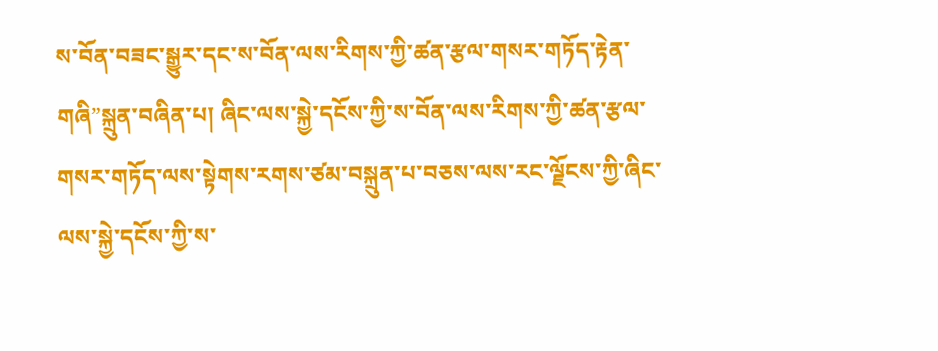ས་བོན་བཟང་སྒྱུར་དང་ས་བོན་ལས་རིགས་ཀྱི་ཚན་རྩལ་གསར་གཏོད་རྟེན་གཞི”སྐྲུན་བཞིན་པ། ཞིང་ལས་སྐྱེ་དངོས་ཀྱི་ས་བོན་ལས་རིགས་ཀྱི་ཚན་རྩལ་གསར་གཏོད་ལས་སྟེགས་རགས་ཙམ་བསྐྲུན་པ་བཅས་ལས་རང་ལྗོངས་ཀྱི་ཞིང་ལས་སྐྱེ་དངོས་ཀྱི་ས་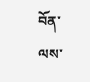བོན་ལས་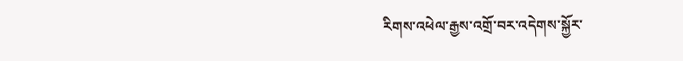རིགས་འཕེལ་རྒྱས་འགྲོ་བར་འདེགས་སྐྱོར་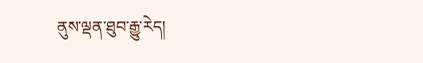ནུས་ལྡན་ཐུབ་རྒྱུ་རེད།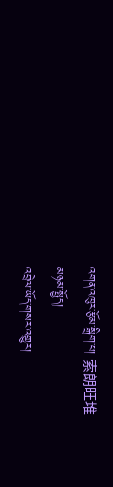འགན་འཁུར་རྩོམ་སྒྲིག་པ། 索朗旺堆
མཉམ་སྤྱོད།
འབྲེལ་ཡོད་གསར་འགྱུར།